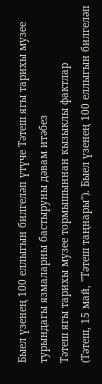Быел үзенең 100 еллыгын билгеләп үтүче Тәтеш ягы тарихы музее турындагы язмаларны бастыруны дәвам итәбез
Тәтеш ягы тарихы музее тормышыннан кызыклы фактлар
(Тәтеш, 15 май, "Тәтеш таңнары"). Быел үзенең 100 еллыгын билгеләп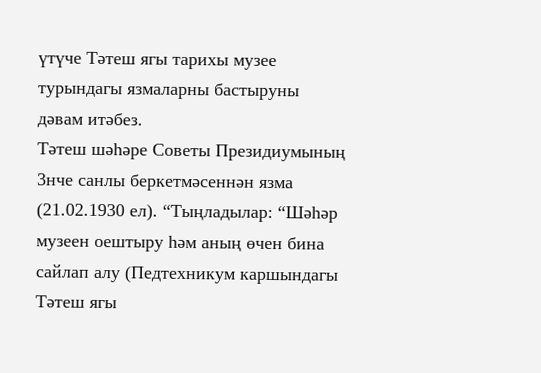үтүче Тәтеш ягы тарихы музее турындагы язмаларны бастыруны дәвам итәбез.
Тәтеш шәһәре Советы Президиумының 3нче санлы беркетмәсеннән язма (21.02.1930 ел). “Тыңладылар: “Шәһәр музеен оештыру һәм аның өчен бина сайлап алу (Педтехникум каршындагы Тәтеш ягы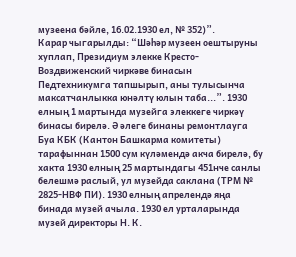музеена бәйле, 16.02.1930 ел, № 352)”.
Карар чыгарылды: “Шәһәр музеен оештыруны хуплап, Президиум элекке Кресто-Воздвиженский чиркәве бинасын Педтехникумга тапшырып, аны тулысынча максатчанлыкка юнәлтү юлын таба...”. 1930 елның 1 мартында музейга элеккеге чиркәү бинасы бирелә. Ә әлеге бинаны ремонтлауга Буа КБК (Кантон Башкарма комитеты) тарафыннан 1500 сум күләмендә акча бирелә, бу хакта 1930 елның 25 мартындагы 451нче санлы белешмә раслый, ул музейда саклана (ТРМ № 2825-НВФ ПИ). 1930 елның апрелендә яңа бинада музей ачыла. 1930 ел урталарында музей директоры Н. К.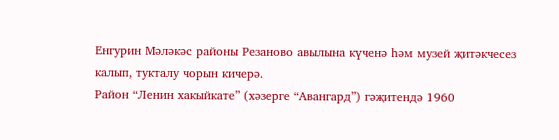Енгурин Мәләкәс районы Резаново авылына күченә һәм музей җитәкчесез калып, тукталу чорын кичерә.
Район “Ленин хакыйкате” (хәзерге “Авангард”) гәҗитендә 1960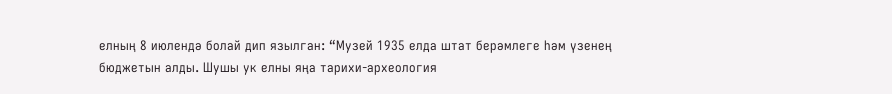елның 8 июлендә болай дип язылган: “Музей 1935 елда штат берәмлеге һәм үзенең бюджетын алды. Шушы ук елны яңа тарихи-археология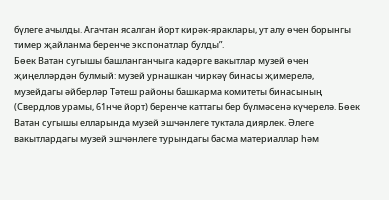бүлеге ачылды. Агачтан ясалган йорт кирәк-яраклары, ут алу өчен борынгы тимер җайланма беренче экспонатлар булды”.
Бөек Ватан сугышы башланганчыга кадәрге вакытлар музей өчен җиңелләрдән булмый: музей урнашкан чиркәү бинасы җимерелә, музейдагы әйберләр Тәтеш районы башкарма комитеты бинасының (Свердлов урамы, 61нче йорт) беренче каттагы бер бүлмәсенә күчерелә. Бөек Ватан сугышы елларында музей эшчәнлеге туктала диярлек. Әлеге вакытлардагы музей эшчәнлеге турындагы басма материаллар һәм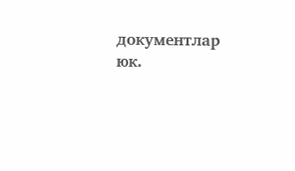документлар юк.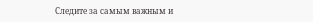Следите за самым важным и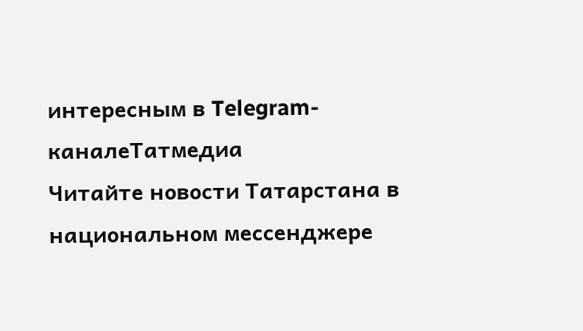интересным в Telegram-каналеТатмедиа
Читайте новости Татарстана в национальном мессенджере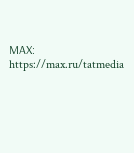MАХ: https://max.ru/tatmedia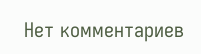Нет комментариев